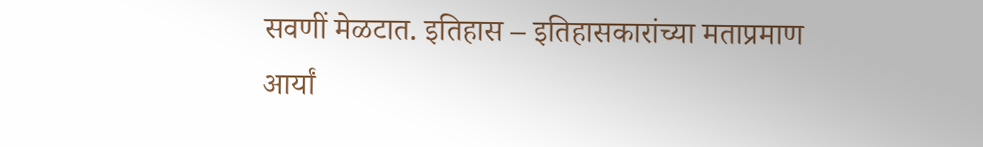सवणीं मेळटात. इतिहास – इतिहासकारांच्या मताप्रमाण आर्यां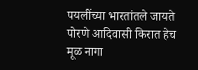पयलींच्या भारतांतले जायते पोरणे आदिवासी किरात हेच मूळ नागा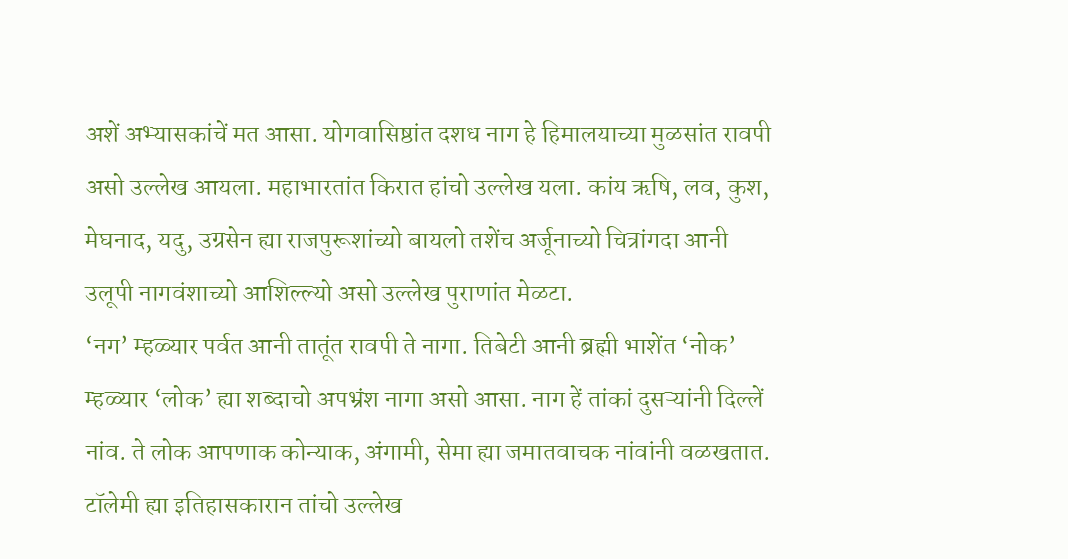अशें अभ्यासकांचें मत आसा. योगवासिष्ठांत दशध नाग हे हिमालयाच्या मुळसांत रावपी असो उल्लेख आयला. महाभारतांत किरात हांचो उल्लेख यला. कांय ऋषि, लव, कुश, मेघनाद, यदु, उग्रसेन ह्या राजपुरूशांच्यो बायलो तशेंच अर्जूनाच्यो चित्रांगदा आनी उलूपी नागवंशाच्यो आशिल्ल्यो असो उल्लेख पुराणांत मेळटा.
‘नग’ म्हळ्यार पर्वत आनी तातूंत रावपी ते नागा. तिबेटी आनी ब्रह्मी भाशेंत ‘नोक’ म्हळ्यार ‘लोक’ ह्या शब्दाचो अपभ्रंश नागा असो आसा. नाग हें तांकां दुसऱ्यांनी दिल्लें नांव. ते लोक आपणाक कोन्याक, अंगामी, सेमा ह्या जमातवाचक नांवांनी वळखतात. टॉलेमी ह्या इतिहासकारान तांचो उल्लेख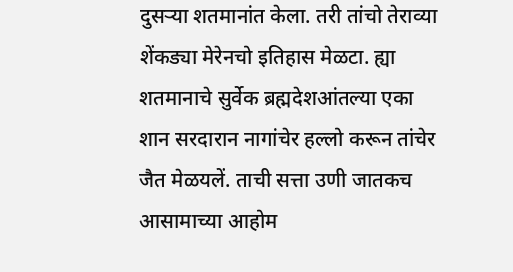दुसऱ्या शतमानांत केला. तरी तांचो तेराव्या शेंकड्या मेरेनचो इतिहास मेळटा. ह्या शतमानाचे सुर्वेक ब्रह्मदेशआंतल्या एका शान सरदारान नागांचेर हल्लो करून तांचेर जैत मेळयलें. ताची सत्ता उणी जातकच आसामाच्या आहोम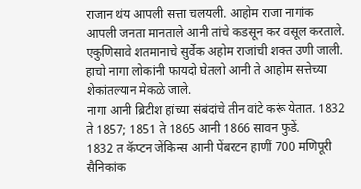राजान थंय आपली सत्ता चलयली. आहोम राजा नागांक आपली जनता मानताले आनी तांचे कडसून कर वसूल करताले. एकुणिसावे शतमानाचे सुर्वेक अहोम राजांची शक्त उणी जाली. हाचो नागा लोकांनी फायदो घेतलो आनी ते आहोम सत्तेच्या शेकांतल्यान मेकळे जाले.
नागा आनी ब्रिटीश हांच्या संबंदांचे तीन वांटे करूं येतात. 1832 ते 1857; 1851 ते 1865 आनी 1866 सावन फुडें.
1832 त कॅप्टन जेंकिन्स आनी पेंबरटन हाणीं 700 मणिपूरी सैनिकांक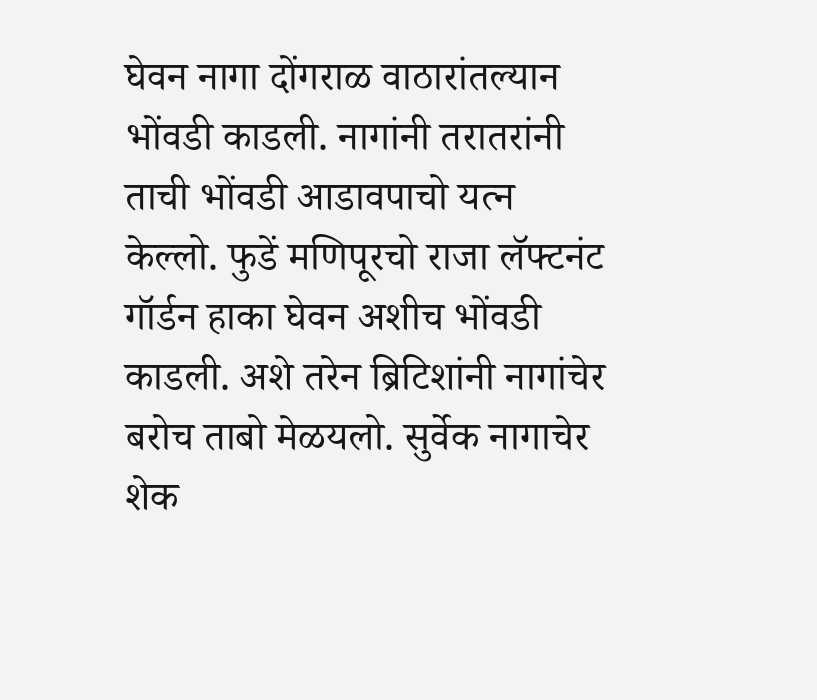घेवन नागा दोंगराळ वाठारांतल्यान भोंवडी काडली. नागांनी तरातरांनी ताची भोंवडी आडावपाचो यत्न केल्लो. फुडें मणिपूरचो राजा लॅफ्टनंट गॉर्डन हाका घेवन अशीच भोंवडी काडली. अशे तरेन ब्रिटिशांनी नागांचेर बरोच ताबो मेळयलो. सुर्वेक नागाचेर शेक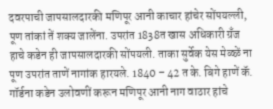दवरपाची जापसालदारकी मणिपूर आनी काचार हांचेर सोंपयल्ली, पूण तांकां तें शक्य जालेंना. उपरांत 1838त खास अधिकारी ग्रॅंज हाचे कडेन ही जापसालदारकी सोंपयली. ताका सुर्वेक येस मेळ्ळें ना पूण उपरांत ताणें नागांक हारयले. 1840 – 42 त के. बिगे हाणें कॅ. गॉर्डना कडेन उलोवणीं करून मणिपूर आनी नाग वाठार हांचे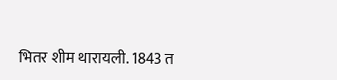भितर शीम थारायली. 1843 त